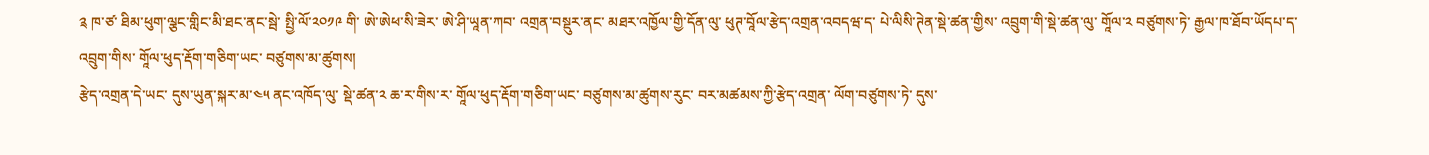༉ ཁ་ཙ་ ཐིམ་ཕུག་ལྕང་གླིང་མི་ཐང་ནང་སྦེ་ སྤྱི་ལོ་༢༠༡༩ གི་ ཨེ་ཨེཕ་སི་ཟེར་ ཨེ་ཤི་ཡཱན་ཀབ་ འགྲན་བསྡུར་ནང་ མཐར་འཁྱོལ་གྱི་དོན་ལུ་ ཕུཊ་བཱོལ་རྩེད་འགྲན་འབདཝ་ད་ པེ་ལིསི་ཊེན་སྡེ་ཚན་གྱིས་ འབྲུག་གི་སྡེ་ཚན་ལུ་ གཱོལ་༢ བཙུགས་ཏེ་ རྒྱལ་ཁ་ཐོབ་ཡོདཔ་ད་ འབྲུག་གིས་ གཱོལ་ཕུད་རྡོག་གཅིག་ཡང་ བཙུགས་མ་ཚུགས།
རྩེད་འགྲན་དེ་ཡང་ དུས་ཡུན་སྐར་མ་༤༥ ནང་འཁོད་ལུ་ སྡེ་ཚན་༢ ཆ་ར་གིས་ར་ གཱོལ་ཕུད་རྡོག་གཅིག་ཡང་ བཙུགས་མ་ཚུགས་རུང་ བར་མཚམས་ཀྱི་རྩེད་འགྲན་ ལོག་བཙུགས་ཏེ་ དུས་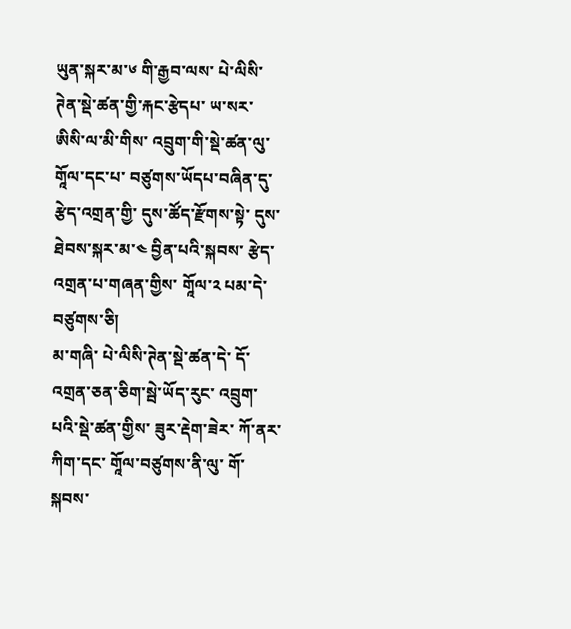ཡུན་སྐར་མ་༦ གི་རྒྱབ་ལས་ པེ་ལིསི་ཊེན་སྡེ་ཚན་གྱི་རྐང་རྩེདཔ་ ཡ་སར་ ཨིསི་ལ་མི་གིས་ འབྲུག་གི་སྡེ་ཚན་ལུ་ གཱོལ་དང་པ་ བཙུགས་ཡོདཔ་བཞིན་དུ་ རྩེད་འགྲན་གྱི་ དུས་ཚོད་རྫོགས་སྟེ་ དུས་ཐེབས་སྐར་མ་༤ བྱིན་པའི་སྐབས་ རྩེད་འགྲན་པ་གཞན་གྱིས་ གཱོལ་༢ པམ་དེ་ བཙུགས་ཅི།
མ་གཞི་ པེ་ལིསི་ཊེན་སྡེ་ཚན་དེ་ དོ་འགྲན་ཅན་ཅིག་སྦེ་ཡོད་རུང་ འབྲུག་པའི་སྡེ་ཚན་གྱིས་ ཟུར་རྡེག་ཟེར་ ཀོ་ནར་ཀིག་དང་ གཱོལ་བཙུགས་ནི་ལུ་ གོ་སྐབས་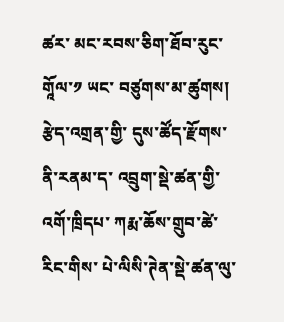ཚར་ མང་རབས་ཅིག་ཐོབ་རུང་ གཱོལ་༡ ཡང་ བཙུགས་མ་ཚུགས།
རྩེད་འགྲན་གྱི་ དུས་ཚོད་རྫོགས་ནི་རནམ་ད་ འབྲུག་སྡེ་ཚན་གྱི་འགོ་ཁྲིདཔ་ ཀརྨ་ཆོས་གྲུབ་ཚེ་རིང་གིས་ པེ་ལིསི་ཊེན་སྡེ་ཚན་ལུ་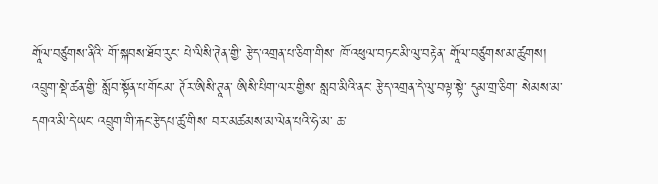གཱོལ་བཙུགས་ནིའི་ གོ་སྐབས་ཐོབ་རུང་ པེ་ལིསི་ཊེན་གྱི་ རྩེད་འགྲན་པ་ཅིག་གིས་ ཁོ་འཕུལ་བཏང་མི་ལུ་བརྟེན་ གཱོལ་བཙུགས་མ་ཚུགས།
འབྲུག་སྡེ་ཚན་གྱི་ སློབ་སྟོན་པ་གོངམ་ ཊོར་ཨིསི་ཊཱན་ ཨིསི་པིག་ལར་གྱིས་ སླབ་མིའི་ནང་ རྩེད་འགྲན་དེ་ལུ་བལྟ་སྟེ་ དུམ་གྲ་ཅིག་ སེམས་མ་དགའ་མི་དེ་ཡང་ འབྲུག་གི་རྐང་རྩེདཔ་ཚུ་གིས་ བར་མཚམས་མ་ལེན་པའི་ཧེ་མ་ ཆ་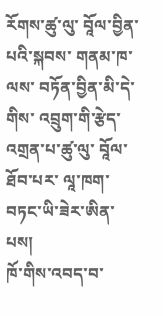རོགས་ཚུ་ལུ་ བཱོལ་བྱིན་པའི་སྐབས་ གནམ་ཁ་ལས་ བཏོན་བྱིན་མི་དེ་གིས་ འབྲུག་གི་རྩེད་འགྲན་པ་ཚུ་ལུ་ བཱོལ་ཐོབ་པར་ ལཱ་ཁག་བཏང་ཡི་ཟེར་ཨིན་པས།
ཁོ་གིས་འབད་བ་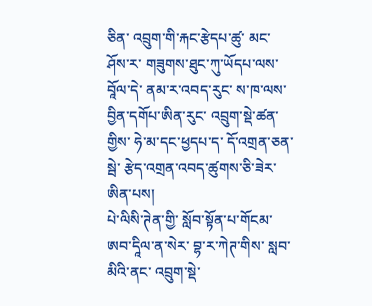ཅིན་ འབྲུག་གི་རྐང་རྩེདཔ་ཚུ་ མང་ཤོས་ར་ གཟུགས་ཐུང་ཀུ་ཡོདཔ་ལས་ བཱོལ་དེ་ ནམ་ར་འབད་རུང་ ས་ཁ་ལས་ བྱིན་དགོཔ་ཨིན་རུང་ འབྲུག་སྡེ་ཚན་གྱིས་ ཧེ་མ་དང་ཕྱདཔ་ད་ དོ་འགྲན་ཅན་སྦེ་ རྩེད་འགྲན་འབད་ཚུགས་ཅི་ཟེར་ཨིན་པས།
པེ་ལིསི་ཊེན་གྱི་ སློབ་སྟོན་པ་གོངམ་ ཨབ་དཱིལ་ན་སེར་ བྷ་ར་ཀེཊ་གིས་ སླབ་མིའི་ནང་ འབྲུག་སྡེ་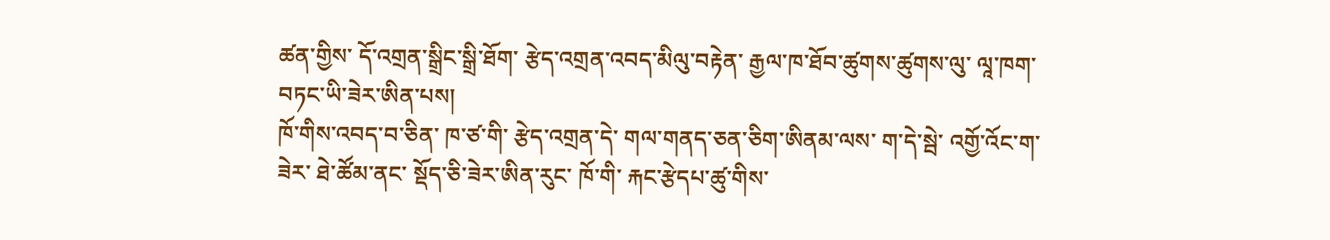ཚན་གྱིས་ དོ་འགྲན་སྒྲིང་སྒྲི་ཐོག་ རྩེད་འགྲན་འབད་མིལུ་བརྟེན་ རྒྱལ་ཁ་ཐོབ་ཚུགས་ཚུགས་ལུ་ ལཱ་ཁག་བཏང་ཡི་ཟེར་ཨིན་པས།
ཁོ་གིས་འབད་བ་ཅིན་ ཁ་ཙ་གི་ རྩེད་འགྲན་དེ་ གལ་གནད་ཅན་ཅིག་ཨིནམ་ལས་ ག་དེ་སྦེ་ འགྱོ་འོང་ག་ཟེར་ ཐེ་ཚོམ་ནང་ སྡོད་ཅི་ཟེར་ཨིན་རུང་ ཁོ་གི་ རྐང་རྩེདཔ་ཚུ་གིས་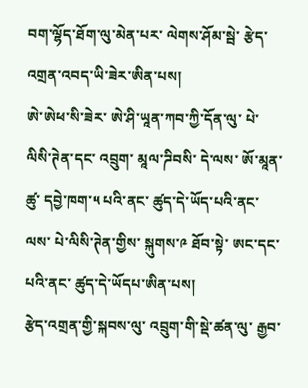བག་ལྷོད་ཐོག་ལུ་མེན་པར་ ལེགས་ཤོམ་སྦེ་ རྩེད་འགྲན་འབད་ཡི་ཟེར་ཨིན་པས།
ཨེ་ཨེཕ་སི་ཟེར་ ཨེ་ཤི་ཡཱན་ཀབ་ཀྱི་དོན་ལུ་ པེ་ལིསི་ཊེན་དང་ འབྲུག་ མཱལ་ཌིབསི་ དེ་ལས་ ཨོ་མཱན་ཚུ་ དབྱེ་ཁག་༥ པའི་ནང་ ཚུད་དེ་ཡོད་པའི་ནང་ལས་ པེ་ལིསི་ཊེན་གྱིས་ སྐུགས་༩ ཐོབ་སྟེ་ ཨང་དང་པའི་ནང་ ཚུད་དེ་ཡོདཔ་ཨིན་པས།
རྩེད་འགྲན་གྱི་སྐབས་ལུ་ འབྲུག་གི་སྡེ་ཚན་ལུ་ རྒྱབ་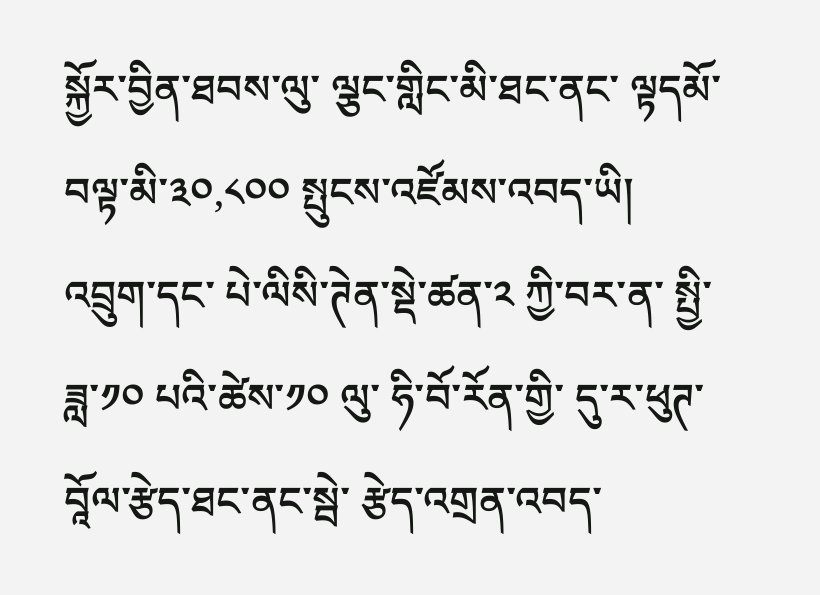སྐྱོར་བྱིན་ཐབས་ལུ་ ལྕང་གླིང་མི་ཐང་ནང་ ལྟདམོ་བལྟ་མི་༣༠,༨༠༠ སྤུངས་འཛོམས་འབད་ཡི།
འབྲུག་དང་ པེ་ལིསི་ཊེན་སྡེ་ཚན་༢ ཀྱི་བར་ན་ སྤྱི་ཟླ་༡༠ པའི་ཚེས་༡༠ ལུ་ ཧི་བོ་རོན་གྱི་ དུ་ར་ཕུཊ་བཱོལ་རྩེད་ཐང་ནང་སྦེ་ རྩེད་འགྲན་འབད་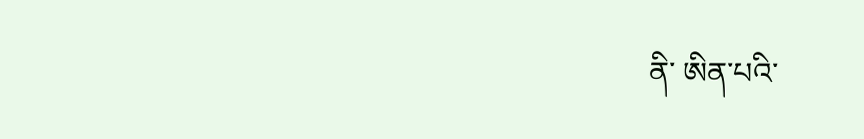ནི་ ཨིན་པའི་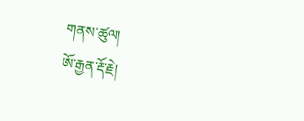གནས་ཚུལ།
ཨོ་རྒྱན་རྡོ་རྗེ།